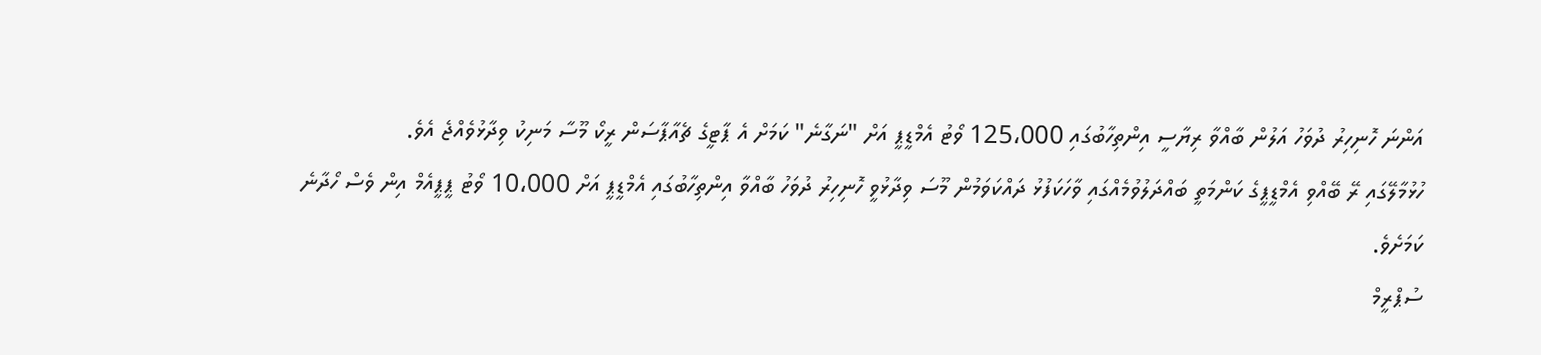އަންނަ ހޮނިހިރު ދުވަހު އަލުން ބާއްވާ ރިޔާސީ އިންތިހާބުގައި 125،000 ވޯޓު އެމްޑީޕީ އަށް "ނަގާނެ" ކަމަށް އެ ޕާޓީގެ ޗެއާޕާސަން ރީކޯ މޫސާ މަނިކު ވިދާޅުވެއްޖެ އެވެ.
ހުޅުމާލޭގައި ރޭ ބޭއްވި އެމްޑީޕީގެ ކަންމަތީ ބައްދަލުވުމެއްގައި ވާހަކަފުޅު ދައްކަވަމުން މޫސަ ވިދާޅުވީ ހޮނިހިރު ދުވަހު ބާއްވާ އިންތިހާބުގައި އެމްޑީޕީ އަށް 10،000 ވޯޓު ޕީޕީއެމް އިން ވެސް ހޯދާނެ ކަމަށެވެ.
ސުޕްރީމް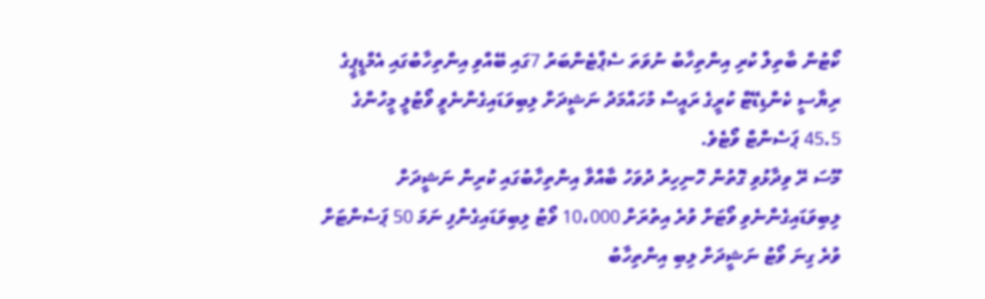ކޯޓުން ބާތިލް ކުރި އިންތިހާބު ނުވަތަ ސެޕްޓެންބަރު 7ގައި ބޭއްވި އިންތިހާބުގައި އެމްޑީޕީގެ ރިޔާސީ ކެންޑިޑޭޓް ކުރީގެ ރައީސް މުހައްމަދު ނަޝީދަށް ލިބިވަޑައިގެންނެވީ ވޯޓުލީ މީހުންގެ 45.5 ޕަސެންޓް ވޯޓެވެ.
މޫސަ ރޭ ވިދާޅުވި ގޮތުން ހޮނިހިރު ދުވަހު ބާއްވާ އިންތިހާބުގައި ކުރިން ނަޝީދަށް ލިބިވަޑައިގެންނެވި ވޯޓަށް ވުރެ އިތުރަށް 10،000 ވޯޓު ލިބިވަޑައިގެންފި ނަމަ 50 ޕަސެންޓަށް ވުރެ ގިނަ ވޯޓު ނަޝީދަށް ލިބި އިންތިހާބު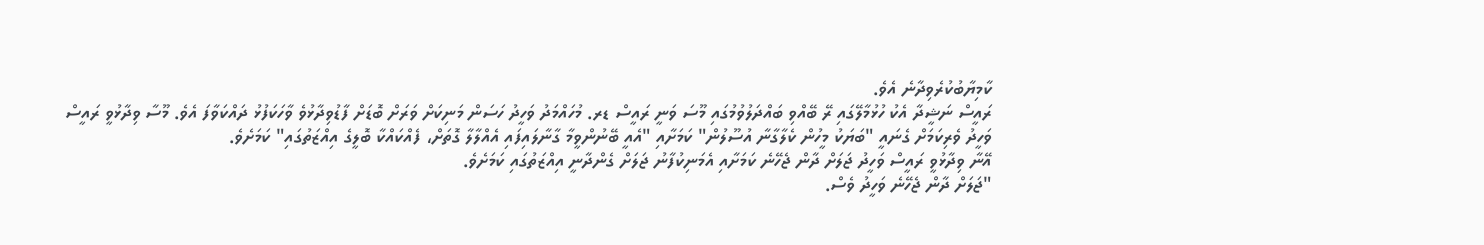ކާމިޔާބުކުރެވިދާނެ އެވެ.
ރައީސް ނަޝީދާ އެކު ހުޅުމާލޭގައި ރޭ ބޭއްވި ބައްދަލުވުމުގައި މޫސަ ވަނީ ރައީސް ޑރ. މުހައްމަދު ވަހީދު ހަސަން މަނިކަށް ވަރަށް ބޮޑަށް ފާޑުވިދާޅުވެ ވާހަކަފުޅު ދައްކަވާފަ އެވެ. މޫސާ ވިދާޅުވީ ރައީސް ވަހީދު ވެރިކަމަށް ގެނައީ "ބަޔަކު މީހުން ކެލާގާނާ އުސޫލުން" ކަމަށާއި "އެއީ ބޭނުންވީމާ ގާނާލައިފައި އެއްލާލާ ގޮތަށް، ފެއްކައްކާ ބޮލީގެ އިއްޒަތުގައި" ކަމަށެވެ.
އޭނާ ވިދާޅުވީ ރައީސް ވަހީދު ޖަލަށް ދާން ޖެހޭނެ ކަމަށާއި އެމަނިކުފާނު ޖަލަށް ގެންދާނީ އިއްޒަތުގައި ކަމަށެވެ.
"ޖަލަށް ދާން ޖެހޭނެ ވަހީދު ވެސް.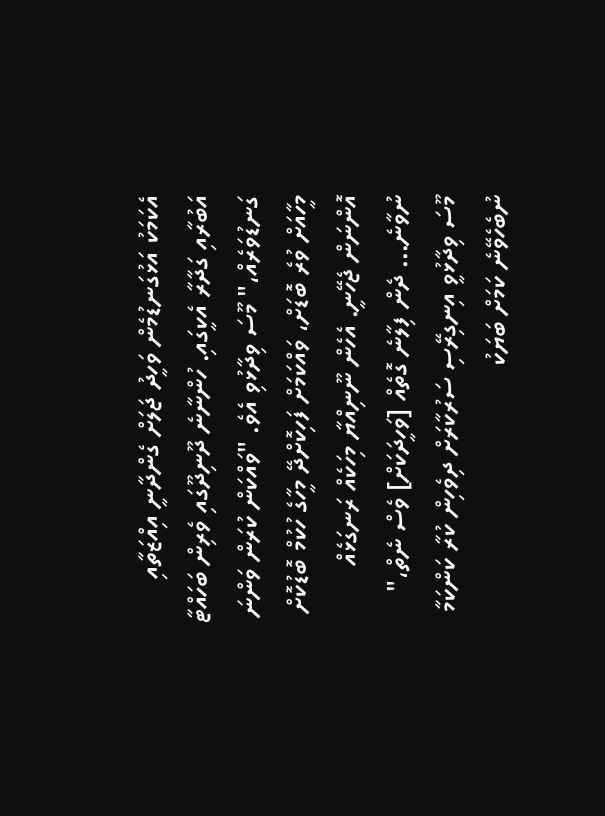އެކަމަކު އަޅުގަނޑުމެން ވަހީދު ޖަލަށް ގެންދާނީ އިއްޒަތާއި އަބުރާއި ގަދާރާ އެކީގައި. ހުންނާނެ ދޫނިދޫގައި ވެރިން ބަހައްޓާ ގަނޑުވަރެއް،" މޫސަ ވިދާޅުވި އެވެ. "ވައްކަން ކުރަން ވަންނަ މީހާއަށް ވުރެ ބޮޑަށް، ވައްކަމަށް ފަހިކޮށްދޭ މީހާގެ ހުކުމް ބޮޑުކޮށް އޮންނަން ޖެހޭނީ. އެހެން ނޫނިއްޔާ މިހަކެއް ރަނގަޅެއް ނުވާނެ... ދެން ފިލާނެ ގޮތެއް [ވަހީދަކަށް] ވެސް ނެތް،"
މޫސަ ވިދާޅުވީ އިނގިރޭސި ސަރުކާރަށް ދިވެހިން ކުރާ ކަންކަމާ ނުބެހެވޭނެ ކަމަށް ބަޔަކު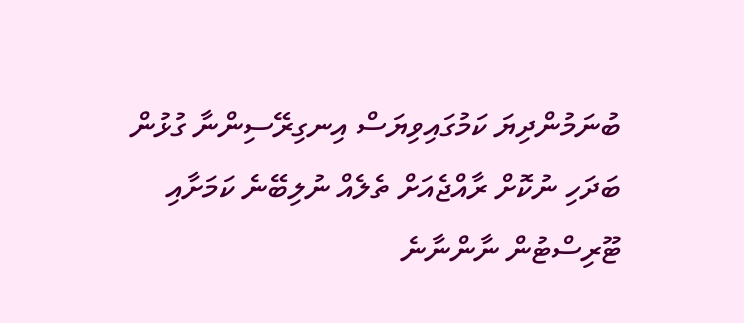ބުނަމުންދިޔަ ކަމުގައިވިޔަސް އިނގިރޭސިންނާ ގުޅުން ބަދަހި ނުކޮށް ރާއްޖެއަށް ތެލެއް ނުލިބޭނެ ކަމަށާއި ޓޫރިސްޓުން ނާންނާނެ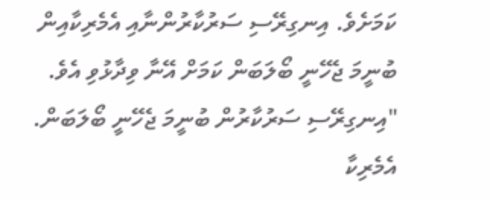ކަމަށެވެ. އިނގިރޭސި ސަރުކާރުންނާއި އެމެރިކާއިން ބުނީމަ ޖެހޭނީ ބޯލަބަން ކަމަށް އޭނާ ވިދާޅުވި އެވެ.
"އިނގިރޭސި ސަރުކާރުން ބުނީމަ ޖެހޭނީ ބޯލަބަން. އެމެރިކާ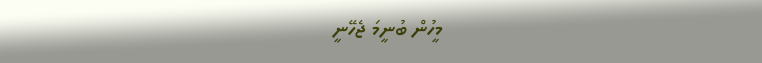މީހުން ބުނީމަ ޖެހޭނީ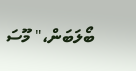ބޯލަބަން،" މޫސަ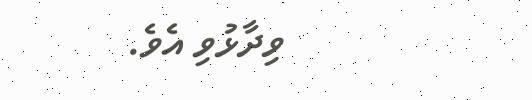ވިދާޅުވި އެވެ.